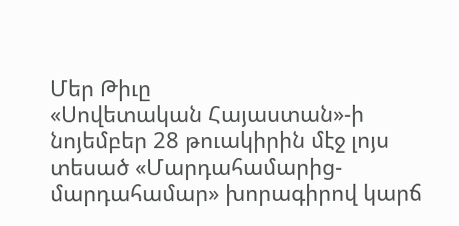Մեր Թիւը
«Սովետական Հայաստան»-ի նոյեմբեր 28 թուակիրին մէջ լոյս տեսած «Մարդահամարից-մարդահամար» խորագիրով կարճ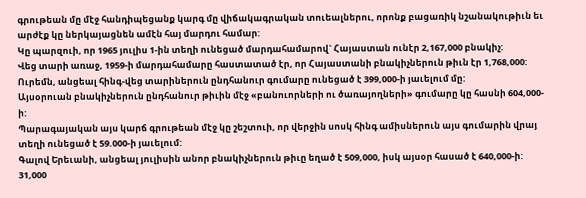գրութեան մը մէջ հանդիպեցանք կարգ մը վիճակագրական տուեալներու, որոնք բացառիկ նշանակութիւն եւ արժէք կը ներկայացնեն ամէն հայ մարդու համար:
Կը պարզուի, որ 1965 յուլիս 1-ին տեղի ունեցած մարդահամարով` Հայաստան ունէր 2,167,000 բնակիչ:
Վեց տարի առաջ, 1959-ի մարդահամարը հաստատած էր, որ Հայաստանի բնակիչներուն թիւն էր 1,768,000: Ուրեմն, անցեալ հինգ-վեց տարիներուն ընդհանուր գումարը ունեցած է 399,000-ի յաւելում մը:
Այսօրուան բնակիչներուն ընդհանուր թիւին մէջ «բանուորների ու ծառայողների» գումարը կը հասնի 604,000-ի:
Պարագայական այս կարճ գրութեան մէջ կը շեշտուի, որ վերջին սոսկ հինգ ամիսներուն այս գումարին վրայ տեղի ունեցած է 59.000-ի յաւելում:
Գալով Երեւանի, անցեալ յուլիսին անոր բնակիչներուն թիւը եղած է 509,000, իսկ այսօր հասած է 640,000-ի: 31,000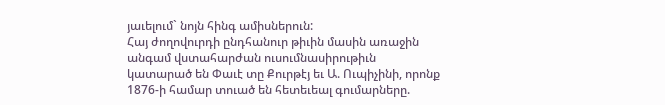յաւելում` նոյն հինգ ամիսներուն:
Հայ ժողովուրդի ընդհանուր թիւին մասին առաջին անգամ վստահարժան ուսումնասիրութիւն կատարած են Փաւէ տը Քուրթէյ եւ Ա. Ուպիչինի, որոնք 1876-ի համար տուած են հետեւեալ գումարները.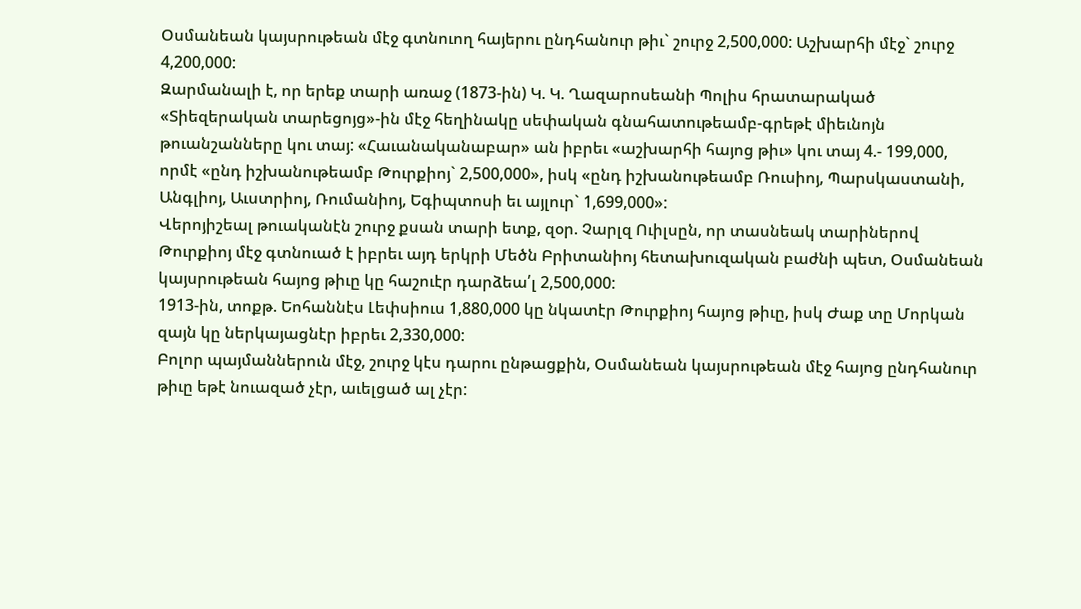Օսմանեան կայսրութեան մէջ գտնուող հայերու ընդհանուր թիւ` շուրջ 2,500,000: Աշխարհի մէջ` շուրջ 4,200,000:
Զարմանալի է, որ երեք տարի առաջ (1873-ին) Կ. Կ. Ղազարոսեանի Պոլիս հրատարակած «Տիեզերական տարեցոյց»-ին մէջ հեղինակը սեփական գնահատութեամբ-գրեթէ միեւնոյն թուանշանները կու տայ: «Հաւանականաբար» ան իբրեւ «աշխարհի հայոց թիւ» կու տայ 4.- 199,000, որմէ «ընդ իշխանութեամբ Թուրքիոյ` 2,500,000», իսկ «ընդ իշխանութեամբ Ռուսիոյ, Պարսկաստանի, Անգլիոյ, Աւստրիոյ, Ռումանիոյ, Եգիպտոսի եւ այլուր` 1,699,000»:
Վերոյիշեալ թուականէն շուրջ քսան տարի ետք, զօր. Չարլզ Ուիլսըն, որ տասնեակ տարիներով Թուրքիոյ մէջ գտնուած է իբրեւ այդ երկրի Մեծն Բրիտանիոյ հետախուզական բաժնի պետ, Օսմանեան կայսրութեան հայոց թիւը կը հաշուէր դարձեա՛լ 2,500,000:
1913-ին, տոքթ. Եոհաննէս Լեփսիուս 1,880,000 կը նկատէր Թուրքիոյ հայոց թիւը, իսկ Ժաք տը Մորկան զայն կը ներկայացնէր իբրեւ 2,330,000:
Բոլոր պայմաններուն մէջ, շուրջ կէս դարու ընթացքին, Օսմանեան կայսրութեան մէջ հայոց ընդհանուր թիւը եթէ նուազած չէր, աւելցած ալ չէր: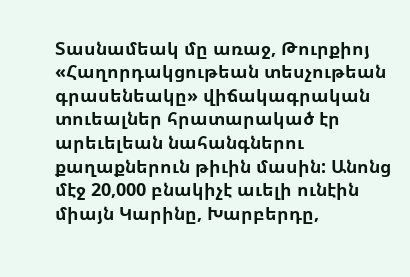Տասնամեակ մը առաջ, Թուրքիոյ «Հաղորդակցութեան տեսչութեան գրասենեակը» վիճակագրական տուեալներ հրատարակած էր արեւելեան նահանգներու քաղաքներուն թիւին մասին: Անոնց մէջ 20,000 բնակիչէ աւելի ունէին միայն Կարինը, Խարբերդը,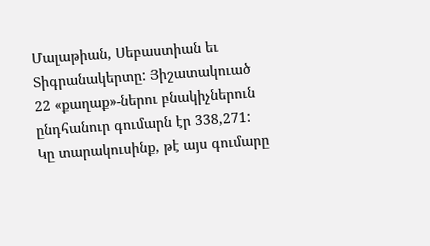Մալաթիան, Սեբաստիան եւ Տիգրանակերտը: Յիշատակուած 22 «քաղաք»-ներու բնակիչներուն ընդհանուր գումարն էր 338,271: Կը տարակուսինք, թէ այս գումարը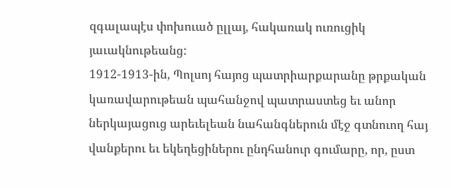զգալապէս փոխուած ըլլայ, հակառակ ուռուցիկ յաւակնութեանց:
1912-1913-ին, Պոլսոյ հայոց պատրիարքարանը թրքական կառավարութեան պահանջով պատրաստեց եւ անոր ներկայացուց արեւելեան նահանգներուն մէջ գտնուող հայ վանքերու եւ եկեղեցիներու ընդհանուր գումարը, որ, ըստ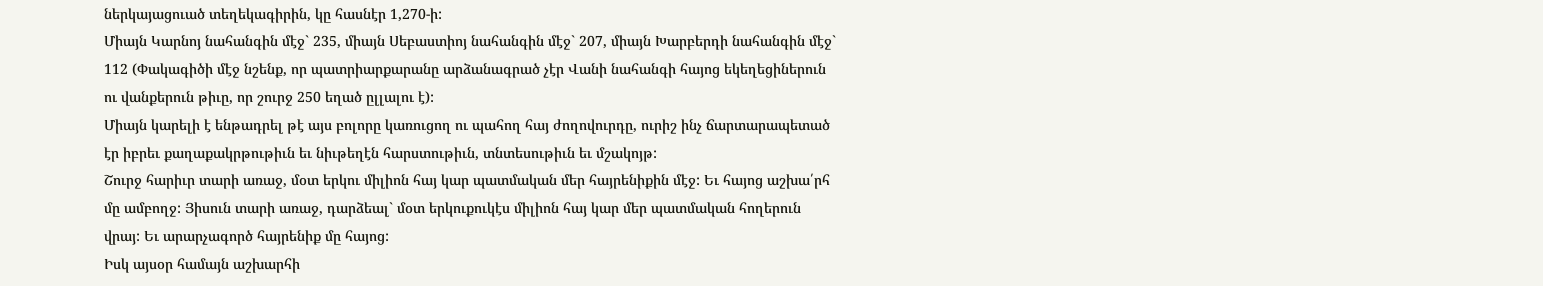ներկայացուած տեղեկագիրին, կը հասնէր 1,270-ի:
Միայն Կարնոյ նահանգին մէջ` 235, միայն Սեբաստիոյ նահանգին մէջ` 207, միայն Խարբերդի նահանգին մէջ` 112 (Փակագիծի մէջ նշենք, որ պատրիարքարանը արձանագրած չէր Վանի նահանգի հայոց եկեղեցիներուն ու վանքերուն թիւը, որ շուրջ 250 եղած ըլլալու է):
Միայն կարելի է ենթադրել թէ այս բոլորը կառուցող ու պահող հայ ժողովուրդը, ուրիշ ինչ ճարտարապետած էր իբրեւ քաղաքակրթութիւն եւ նիւթեղէն հարստութիւն, տնտեսութիւն եւ մշակոյթ:
Շուրջ հարիւր տարի առաջ, մօտ երկու միլիոն հայ կար պատմական մեր հայրենիքին մէջ: Եւ հայոց աշխա՛րհ մը ամբողջ: Յիսուն տարի առաջ, դարձեալ` մօտ երկուքուկէս միլիոն հայ կար մեր պատմական հողերուն վրայ: Եւ արարչագործ հայրենիք մը հայոց:
Իսկ այսօր համայն աշխարհի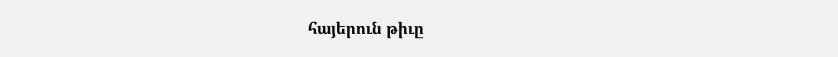հայերուն թիւը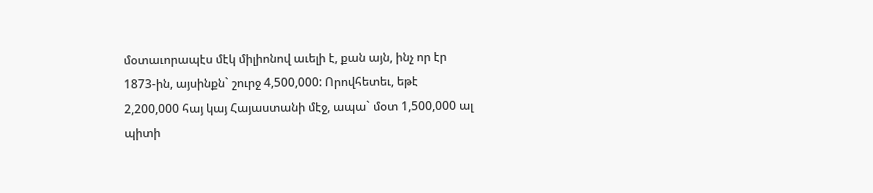մօտաւորապէս մէկ միլիոնով աւելի է, քան այն, ինչ որ էր 1873-ին, այսինքն` շուրջ 4,500,000: Որովհետեւ, եթէ 2,200,000 հայ կայ Հայաստանի մէջ, ապա` մօտ 1,500,000 ալ պիտի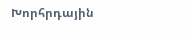Խորհրդային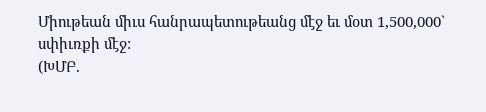Միութեան միւս հանրապետութեանց մէջ եւ մօտ 1,500,000` սփիւռքի մէջ:
(ԽՄԲ.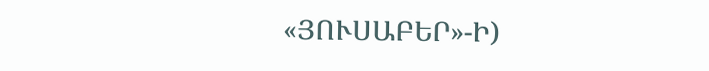«ՅՈՒՍԱԲԵՐ»-Ի)